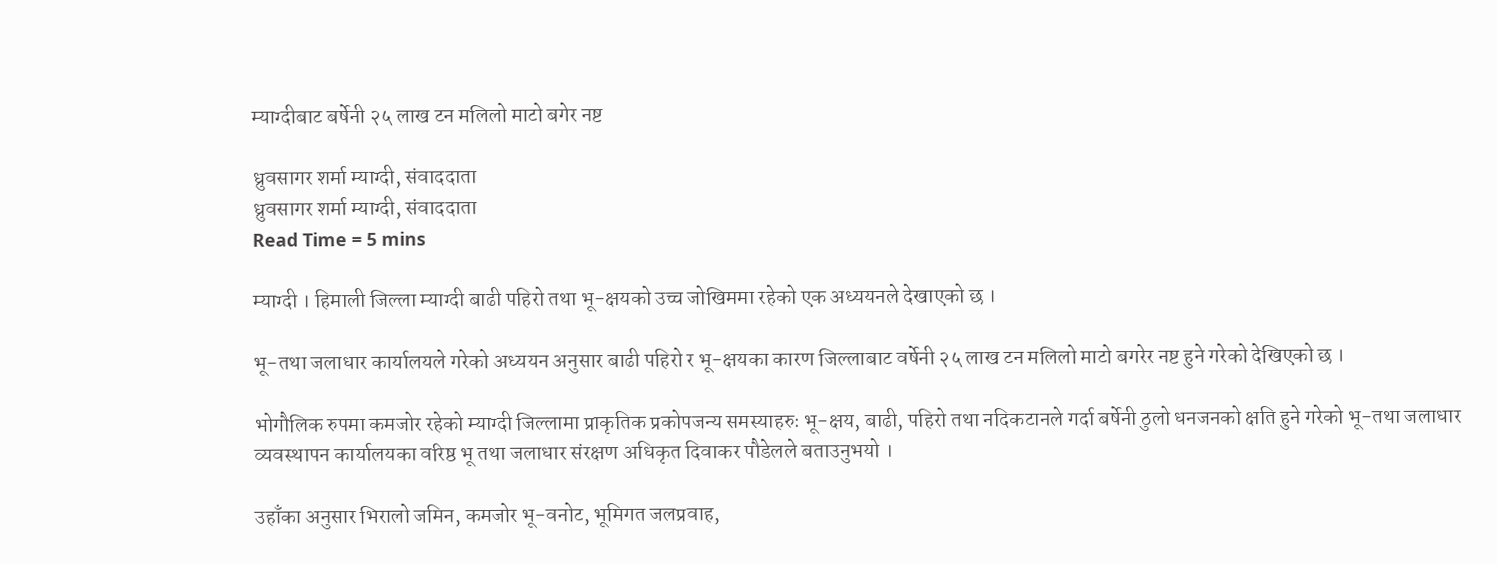म्याग्दीबाट बर्षेनी २५ लाख टन मलिलो माटो बगेर नष्ट

ध्रुवसागर शर्मा म्याग्दी, संवाददाता
ध्रुवसागर शर्मा म्याग्दी, संवाददाता
Read Time = 5 mins

म्याग्दी । हिमाली जिल्ला म्याग्दी बाढी पहिरो तथा भू-क्षयको उच्च जोखिममा रहेको एक अध्ययनले देखाएको छ ।

भू-तथा जलाधार कार्यालयले गरेको अध्ययन अनुसार बाढी पहिरो र भू-क्षयका कारण जिल्लाबाट वर्षेनी २५ लाख टन मलिलो माटो बगरेर नष्ट हुने गरेको देखिएको छ ।

भोगौलिक रुपमा कमजोर रहेको म्याग्दी जिल्लामा प्राकृतिक प्रकोपजन्य समस्याहरुः भू-क्षय, बाढी, पहिरो तथा नदिकटानले गर्दा बर्षेनी ठुलो धनजनको क्षति हुने गरेको भू-तथा जलाधार व्यवस्थापन कार्यालयका वरिष्ठ भू तथा जलाधार संरक्षण अधिकृत दिवाकर पौडेलले बताउनुभयो ।

उहाँका अनुसार भिरालो जमिन, कमजोर भू-वनोट, भूमिगत जलप्रवाह,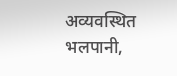अव्यवस्थित भलपानी,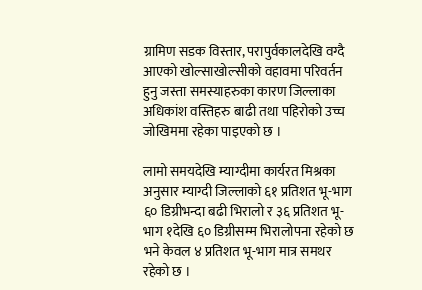ग्रामिण सडक विस्तार, परापुर्वकालदेखि वग्दै आएको खोल्साखोल्सीको वहावमा परिवर्तन हुनु जस्ता समस्याहरुका कारण जिल्लाका अधिकांश वस्तिहरु बाढी तथा पहिरोको उच्च जोखिममा रहेका पाइएको छ ।

लामो समयदेखि म्याग्दीमा कार्यरत मिश्रका अनुसार म्याग्दी जिल्लाको ६१ प्रतिशत भू-भाग ६० डिग्रीभन्दा बढी भिरालो र ३६ प्रतिशत भू-भाग १देखि ६० डिग्रीसम्म भिरालोपना रहेको छ भने केवल ४ प्रतिशत भू-भाग मात्र समथर रहेको छ ।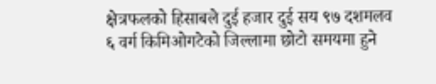क्षेत्रफलको हिसाबले दुई हजार दुई सय ९७ दशमलव ६ वर्ग किमिओगटेको जिल्लामा छोटो समयमा हुने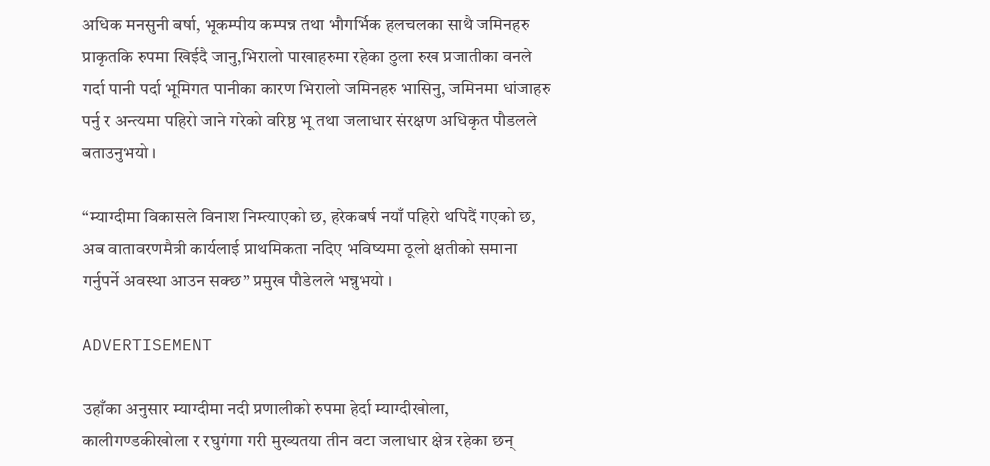अधिक मनसुनी बर्षा, भूकम्पीय कम्पन्न तथा भौगर्भिक हलचलका साथै जमिनहरु प्राकृतकि रुपमा खिईदै जानु,भिरालो पाखाहरुमा रहेका ठुला रुख प्रजातीका वनले गर्दा पानी पर्दा भूमिगत पानीका कारण भिरालो जमिनहरु भासिनु, जमिनमा धांजाहरु पर्नु र अन्त्यमा पहिरो जाने गरेको वरिष्ठ भू तथा जलाधार संरक्षण अधिकृत पौडलले बताउनुभयो ।

“म्याग्दीमा विकासले विनाश निम्त्याएको छ, हरेकबर्ष नयाँ पहिरो थपिदैं गएको छ, अब वातावरणमैत्री कार्यलाई प्राथमिकता नदिए भविष्यमा ठूलो क्षतीको समाना गर्नुपर्ने अवस्था आउन सक्छ” प्रमुख पौडेलले भन्नुभयो ।

ADVERTISEMENT

उहाँका अनुसार म्याग्दीमा नदी प्रणालीको रुपमा हेर्दा म्याग्दीखोला, कालीगण्डकीखोला र रघुगंगा गरी मुख्यतया तीन वटा जलाधार क्षेत्र रहेका छन्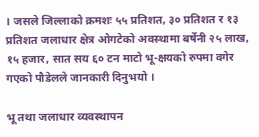। जसले जिल्लाको क्रमशः ५५ प्रतिशत, ३० प्रतिशत र १३ प्रतिशत जलाधार क्षेत्र ओगटेको अवस्थामा बर्षेनी २५ लाख, १५ हजार, सात सय ६० टन माटो भू-क्षयको रुपमा वगेर गएको पौडेलले जानकारी दिनुभयो ।

भू तथा जलाधार व्यवस्थापन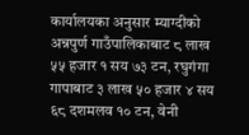कार्यालयका अनुसार म्याग्दीको अन्नपुर्ण गाउँपालिकाबाट ८ लाख ५५ हजार १ सय ७३ टन, रघुगंगा गापाबाट ३ लाख ५० हजार ४ सय ६८ दशमलव १० टन, वेनी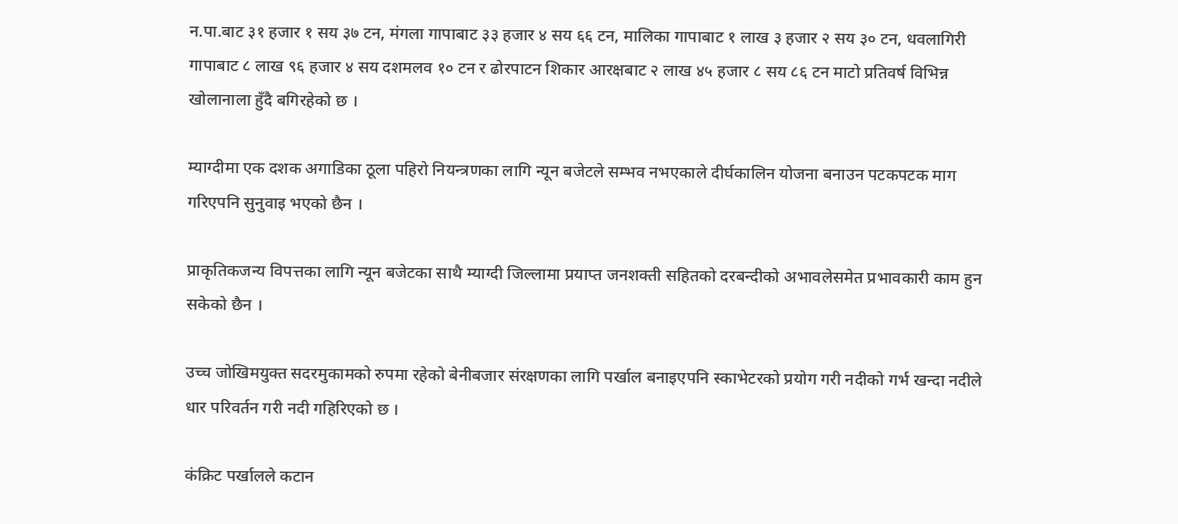न.पा.बाट ३१ हजार १ सय ३७ टन, मंगला गापाबाट ३३ हजार ४ सय ६६ टन, मालिका गापाबाट १ लाख ३ हजार २ सय ३० टन, धवलागिरी गापाबाट ८ लाख ९६ हजार ४ सय दशमलव १० टन र ढोरपाटन शिकार आरक्षबाट २ लाख ४५ हजार ८ सय ८६ टन माटो प्रतिवर्ष विभिन्न खोलानाला हुँदै बगिरहेको छ ।

म्याग्दीमा एक दशक अगाडिका ठूला पहिरो नियन्त्रणका लागि न्यून बजेटले सम्भव नभएकाले दीर्घकालिन योजना बनाउन पटकपटक माग गरिएपनि सुनुवाइ भएको छैन ।

प्राकृतिकजन्य विपत्तका लागि न्यून बजेटका साथै म्याग्दी जिल्लामा प्रयाप्त जनशक्ती सहितको दरबन्दीको अभावलेसमेत प्रभावकारी काम हुन सकेको छैन ।

उच्च जोखिमयुक्त सदरमुकामको रुपमा रहेको बेनीबजार संरक्षणका लागि पर्खाल बनाइएपनि स्काभेटरको प्रयोग गरी नदीको गर्भ खन्दा नदीले धार परिवर्तन गरी नदी गहिरिएको छ ।

कंक्रिट पर्खालले कटान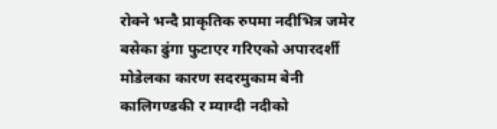रोक्ने भन्दै प्राकृतिक रुपमा नदीभित्र जमेर बसेका ढुंगा फुटाएर गरिएको अपारदर्शी मोडेलका कारण सदरमुकाम बेनी कालिगण्डकी र म्याग्दी नदीको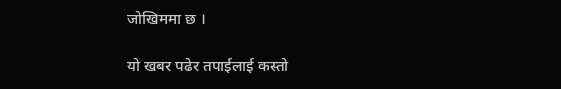जोखिममा छ ।

यो खबर पढेर तपाईलाई कस्तो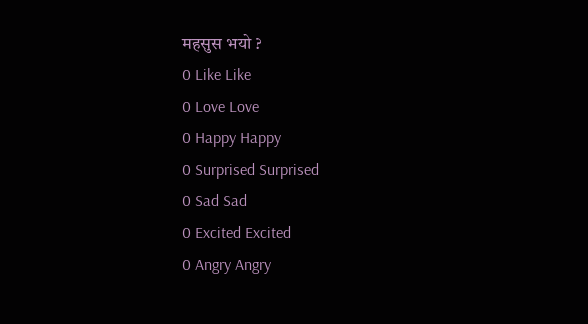महसुस भयो ?
0 Like Like
0 Love Love
0 Happy Happy
0 Surprised Surprised
0 Sad Sad
0 Excited Excited
0 Angry Angry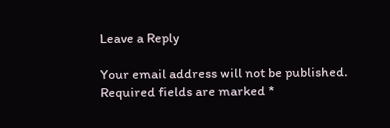Leave a Reply

Your email address will not be published. Required fields are marked *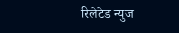रिलेटेड न्युज